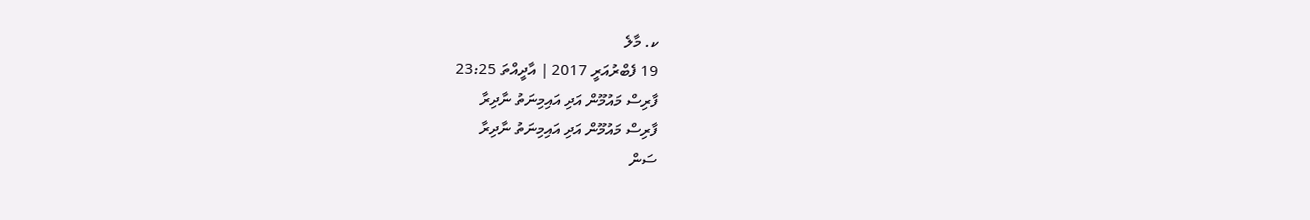ކ. މާލެ
19 ފެބްރުއަރީ 2017 | އާދީއްތަ 23:25
ފާރިސް މައުމޫން އަދި އައިމިނަތު ނާދިރާ
ފާރިސް މައުމޫން އަދި އައިމިނަތު ނާދިރާ
ސަން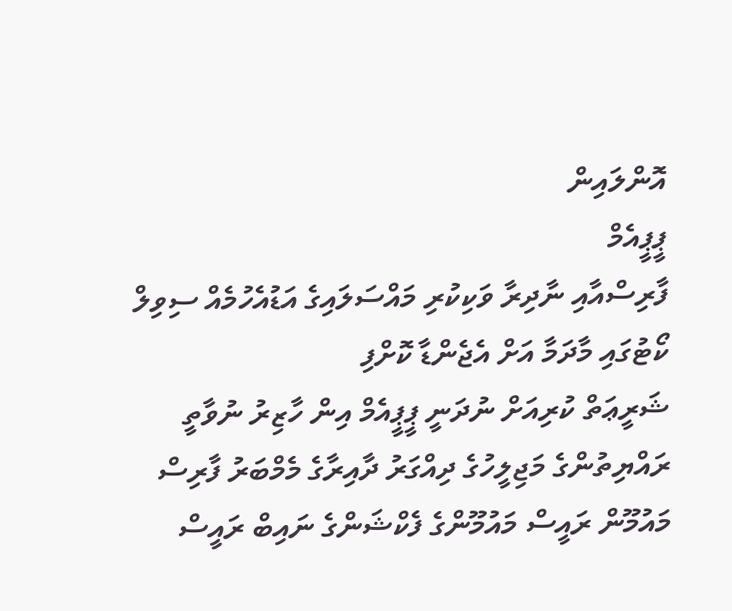އޮންލައިން
ޕީޕީއެމް
ފާރިސްއާއި ނާދިރާ ވަކިކުރި މައްސަލައިގެ އަޑުއެހުމެއް ސިވިލް ކޯޓުގައި މާދަމާ އަށް އެޖެންޑާ ކޮށްފި
ޝަރީޢަތް ކުރިއަށް ނުދަނީ ޕީޕީއެމް އިން ހާޒިރު ނުވާތީ
ރައްޔިތުންގެ މަޖިލީހުގެ ދިއްގަރު ދާއިރާގެ މެމްބަރު ފާރިސް މައުމޫން ރައީސް މައުމޫންގެ ފެކްޝަންގެ ނައިބް ރައީސް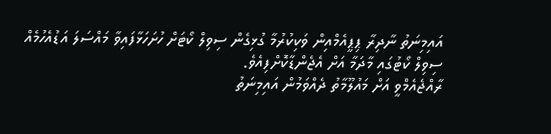އައިމިނަތު ނާދިރާ ޕިޕީއެމްއިން ވަކިކުރުމާ ގުޅިގެން ސިވިލް ކޯޓަށް ހުށަހަޅާފައިވާ މައްސަލަ އަޑުއެހުމެއް ސިވިލް ކޯޓުގައި މާދަމާ އަށް އެޖެންޑާކޮށްފިއެވެ.
ރާއްޖެއެމްވީ އަށް މައުލޫމާތު ދެއްވަމުން އައިމިނަތު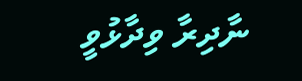ނާދިރާ ވިދާޅުވީ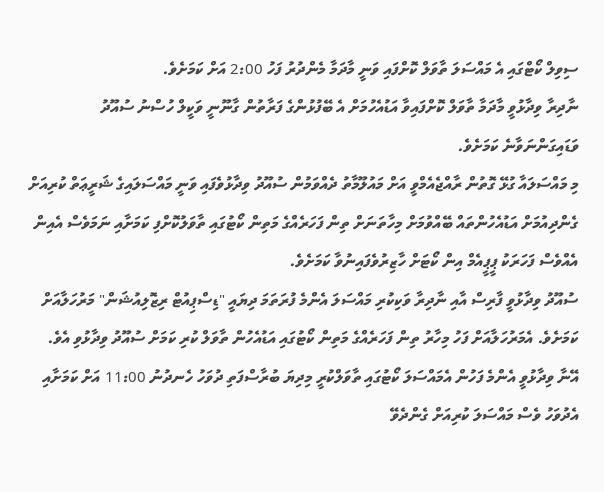ސިވިލް ކޯޓްގައި އެ މައްސަލަ ތާވަލް ކޮށްފައި ވަނީ މާދަމާ މެންދުރު ފަހު 2:00 އަށް ކަމަށެވެ.
ނާދިރާ ވިދާޅުވީ މާދަމާ ތާވަލް ކޮށްފައިވާ އަޑުއެހުމަށް އެ ބޭފުޅުންގެ ފަރާތުން ގާނޫނީ ވަކީލް ހުސްނު ސުއޫދު ވަޑައިގަންނަވާނެ ކަމަށެވެ.
މި މައްސަލައާ ގުޅޭ ގޮތުން ރާއްޖެއެމްވީ އަށް މައުލޫމާތު ދެއްވަމުން ސުއޫދު ވިދާޅުވެފައި ވަނީ މައްސަލައިގެ ޝަރީޢަތް ކުރިއަށް ގެންދިއުމަށް އަޑުއެހުންތައް ބޭއްވުމަށް މިހާތަނަށް ތިން ފަހަރެއްގެ މަތިން ކޯޓުގައި ތާވަލުކޮށްފި ކަމަށާއި ނަމަވެސް އެއިން އެއްވެސް ފަހަރަކު ޕީޕީއެމް އިން ކޯޓަށް ހާޒިރުވެފައިނުވާ ކަމަށެވެ.
ސުއޫދު ވިދާޅުވީ ފާރިސް އާއި ނާދިރާ ވަކިކުރި މައްސަލަ އެންމެ ފުރަތަމަ ދިޔައީ "ޑިސްޕިއުޓް ރިޒޮލިއުޝަން" މަރުހަލާއަށް ކަމަށެވެ. އެމަރުހަލާއަށް ފަހު މިހާރު ތިން ފަހަރެއްގެ މަތިން ކޯޓުގައި އަޑުއެހުން ތާވަލް ކުރި ކަމަށް ސުއޫދު ވިދާޅުވި އެވެ.
އޭނާ ވިދާޅުވީ އެންމެ ފަހުން އެމައްސަލަ ކޯޓުގައި ތާވަލްކުރީ މިދިޔަ ބުރާސްފަތި ދުވަހު ހެނދުނު 11:00 އަށް ކަމަށާއި އެދުވަހު ވެސް މައްސަލަ ކުރިއަށް ގެންދެވޭ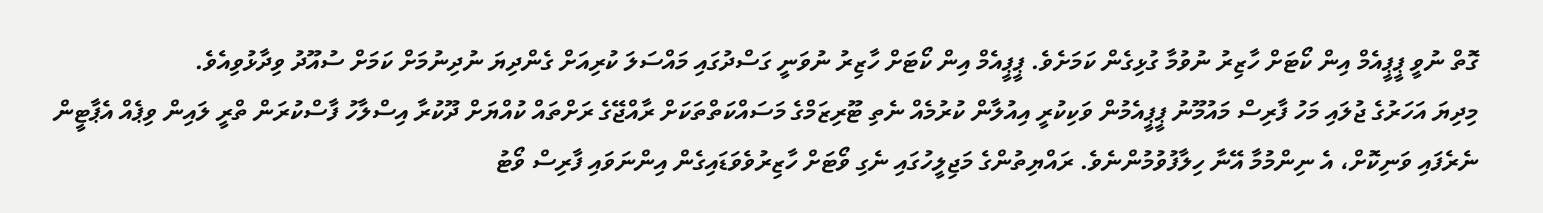ގޮތް ނުވީ ޕީޕީއެމް އިން ކޯޓަށް ހާޒިރު ނުވުމާ ގުޅިގެން ކަމަށެވެ. ޕީޕީއެމް އިން ކޯޓަށް ހާޒިރު ނުވަނީ ގަސްދުގައި މައްސަލަ ކުރިއަށް ގެންދިޔަ ނުދިނުމަށް ކަމަށް ސުއޫދު ވިދާޅުވިއެވެ.
މިދިޔަ އަހަރުގެ ޖުލައި މަހު ފާރިސް މައުމޫނު ޕީޕީއެމުން ވަކިކުރީ އިއުލާން ކުރުމެއް ނެތި ޓޫރިޒަމްގެ މަސައްކަތްތަކަށް ރާއްޖޭގެ ރަށްތައް ކުއްޔަށް ދޫކުރާ އިސްލާހު ފާސްކުރަން ތްރީ ލައިން ވިޕެއް އެޕާޓީން ނެރެފައި ވަނިކޮށް، އެ ނިންމުމާ އޭނާ ހިލާފުވުމުންނެވެ. ރައްޔިތުންގެ މަޖިލީހުގައި ނެގި ވޯޓަށް ހާޒިރުވެވަޑައިގެން އިންނަވައި ފާރިސް ވޯޓު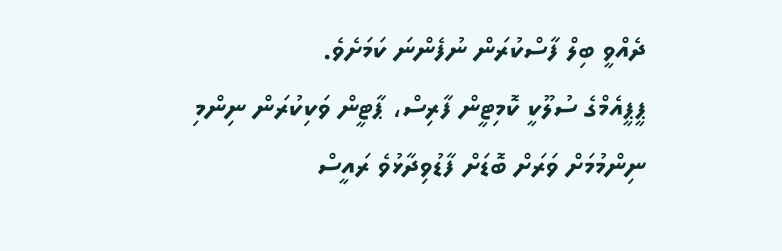ދެއްވީ ބިލް ފާސްކުރަން ނުފެންނަ ކަމަށެވެ.
ޕީޕީއެމްގެ ސުލޫކީ ކޮމިޓީން ފާރިސް، ޕާޓީން ވަކިކުރަން ނިންމި ނިންމުމަށް ވަރަށް ބޮޑަށް ފާޑުވިދާޅުވެ ރައީސް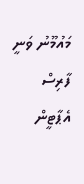މައުމޫނު ވަނީ ފާރިސް އެޕާޓީން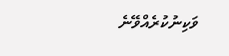ވަކިނުކުރެއްވޭނެ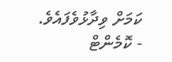ކަމަށް ވިދާޅުވެފައެވެ.
- ކޮމެންޓް